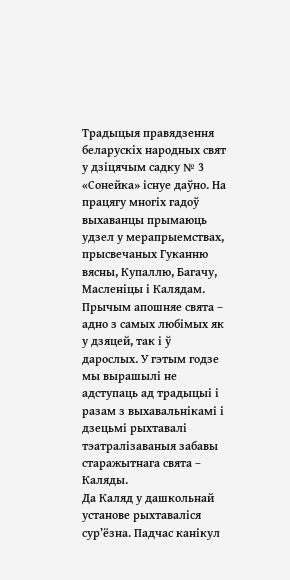Традыцыя правядзення беларускіх народных свят у дзіцячым садку № 3 «Сонейка» існуе даўно. На працягу многіх гадоў выхаванцы прымаюць удзел у мерапрыемствах, прысвечаных Гуканню вясны, Купаллю, Багачу, Масленіцы і Калядам. Прычым апошняе свята – адно з самых любімых як у дзяцей, так і ў дарослых. У гэтым годзе мы вырашылі не адступаць ад традыцыі і разам з выхавальнікамі і дзецьмі рыхтавалі тэатралізаваныя забавы старажытнага свята – Каляды.
Да Каляд у дашкольнай установе рыхтаваліся сур’ёзна. Падчас канікул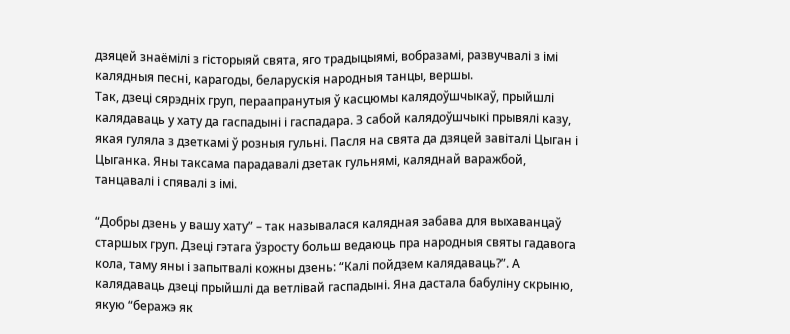дзяцей знаёмілі з гісторыяй свята, яго традыцыямі, вобразамі, развучвалі з імі калядныя песні, карагоды, беларускія народныя танцы, вершы.
Так, дзеці сярэдніх груп, пераапранутыя ў касцюмы калядоўшчыкаў, прыйшлі калядаваць у хату да гаспадыні і гаспадара. З сабой калядоўшчыкі прывялі казу, якая гуляла з дзеткамі ў розныя гульні. Пасля на свята да дзяцей завіталі Цыган і Цыганка. Яны таксама парадавалі дзетак гульнямі, каляднай варажбой, танцавалі і спявалі з імі.

“Добры дзень у вашу хату” – так называлася калядная забава для выхаванцаў старшых груп. Дзеці гэтага ўзросту больш ведаюць пра народныя святы гадавога кола, таму яны і запытвалі кожны дзень: “Калі пойдзем калядаваць?”. А калядаваць дзеці прыйшлі да ветлівай гаспадыні. Яна дастала бабуліну скрыню, якую “беражэ як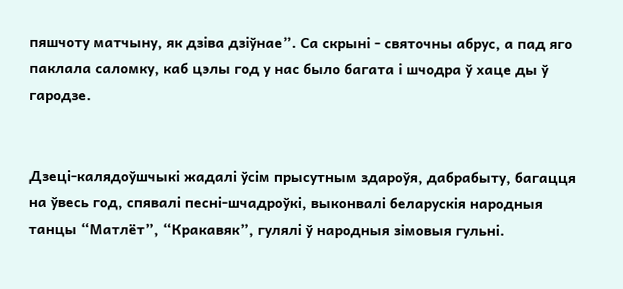пяшчоту матчыну, як дзіва дзіўнае”. Са скрыні - святочны абрус, а пад яго паклала саломку, каб цэлы год у нас было багата і шчодра ў хаце ды ў гародзе.


Дзеці-калядоўшчыкі жадалі ўсім прысутным здароўя, дабрабыту, багацця на ўвесь год, спявалі песні-шчадроўкі, выконвалі беларускія народныя танцы “Матлёт”, “Кракавяк”, гулялі ў народныя зімовыя гульні.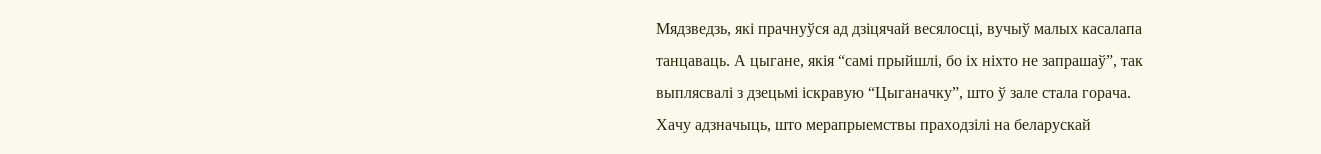Мядзведзь, які прачнуўся ад дзіцячай весялосці, вучыў малых касалапа танцаваць. А цыгане, якія “самі прыйшлі, бо іх ніхто не запрашаў”, так выплясвалі з дзецьмі іскравую “Цыганачку”, што ў зале стала горача.
Хачу адзначыць, што мерапрыемствы праходзілі на беларускай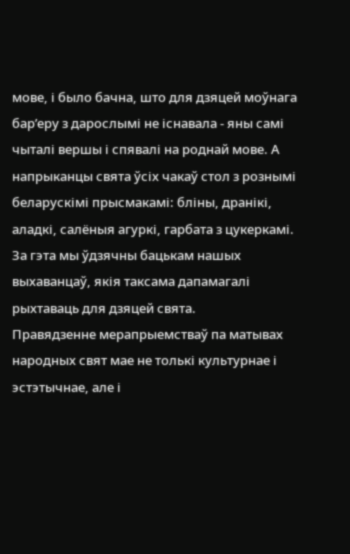мове, і было бачна, што для дзяцей моўнага бар’еру з дарослымі не існавала - яны самі чыталі вершы і спявалі на роднай мове. А напрыканцы свята ўсіх чакаў стол з рознымі беларускімі прысмакамі: бліны, дранікі, аладкі, салёныя агуркі, гарбата з цукеркамі. За гэта мы ўдзячны бацькам нашых выхаванцаў, якія таксама дапамагалі рыхтаваць для дзяцей свята.
Правядзенне мерапрыемстваў па матывах народных свят мае не толькі культурнае і эстэтычнае, але і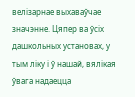велізарнае выхаваўчае значэнне. Цяпер ва ўсіх дашкольных установах, у тым ліку і ў нашай, вялікая ўвага надаецца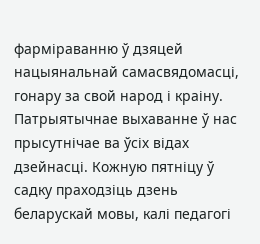фарміраванню ў дзяцей нацыянальнай самасвядомасці, гонару за свой народ і краіну. Патрыятычнае выхаванне ў нас прысутнічае ва ўсіх відах дзейнасці. Кожную пятніцу ў садку праходзіць дзень беларускай мовы, калі педагогі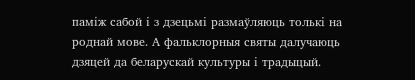паміж сабой і з дзецьмі размаўляюць толькі на роднай мове. А фальклорныя святы далучаюць дзяцей да беларускай культуры і традыцый.